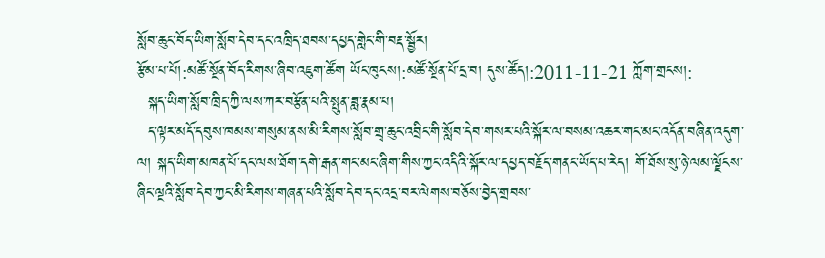སློབ་ཆུང་བོད་ཡིག་སློབ་དེབ་དང་འཁྲིད་ཐབས་དཔྱད་གླེང་གི་བརྡ་སྦྱོར།
རྩོམ་པ་པོ།:མཚོ་སྔོན་བོད་རིགས་ཞིབ་འཇུག་ཚོག ཡོང་ཁུངས།:མཚོ་སྔོན་པོ་དྲ་བ། དུས་ཚོད།:2011-11-21 ཀློག་གྲངས།:
  སྐད་ཡིག་སློབ་ཁྲིད་ཀྱི་ལས་ཀར་བརྩོན་པའི་སྤུན་ཟླ་རྣམ་པ།
  ད་ལྟར་མདོ་དབུས་ཁམས་གསུམ་ནས་མི་རིགས་སློབ་གྲྭ་ཆུང་འབྲིང་གི་སློབ་དེབ་གསར་པའི་སྐོར་ལ་བསམ་འཆར་གང་མང་འདོན་བཞིན་འདུག་ལ། སྐད་ཡིག་མཁན་པོ་དང་ལས་ཐོག་དགེ་རྒན་གང་མང་ཞིག་གིས་ཀྱང་འདིའི་སྐོར་ལ་དཔྱད་བརྗོད་གནང་ཡོད་པ་རེད། གོ་ཐོས་སུ་ཉེ་ལམ་ལྗོངས་ཞིང་ལྔའི་སློབ་དེབ་ཀྱང་མི་རིགས་གཞན་པའི་སློབ་དེབ་དང་འདྲ་བར་ལེགས་བཅོས་བྱེད་གྲབས་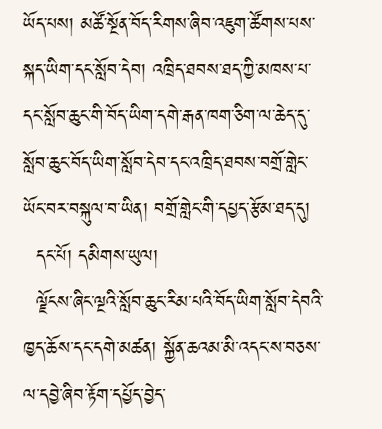ཡོད་པས། མཚོ་སྔོན་བོད་རིགས་ཞིབ་འཇུག་ཚོགས་པས་སྐད་ཡིག་དང་སློབ་དེབ། འཁྲིད་ཐབས་ཐད་ཀྱི་མཁས་པ་དང་སློབ་ཆུང་གི་བོད་ཡིག་དགེ་རྒན་ཁག་ཅིག་ལ་ཆེད་དུ་སློབ་ཆུང་བོད་ཡིག་སློབ་དེབ་དང་འཁྲིད་ཐབས་བགྲོ་གླེང་ཡོང་བར་བསྐུལ་བ་ཡིན། བགྲོ་གླེང་གི་དཔྱད་རྩོམ་ཐད་དུ།
  དང་པོ། དམིགས་ཡུལ།
  ལྗོངས་ཞིང་ལྔའི་སློབ་ཆུང་རིམ་པའི་བོད་ཡིག་སློབ་དེབའི་ཁྱད་ཆོས་དང་དགེ་མཚན། སྐྱོན་ཆའམ་མི་འདང་ས་བཅས་ལ་དབྱེ་ཞིབ་རྟོག་དཔྱོད་བྱེད་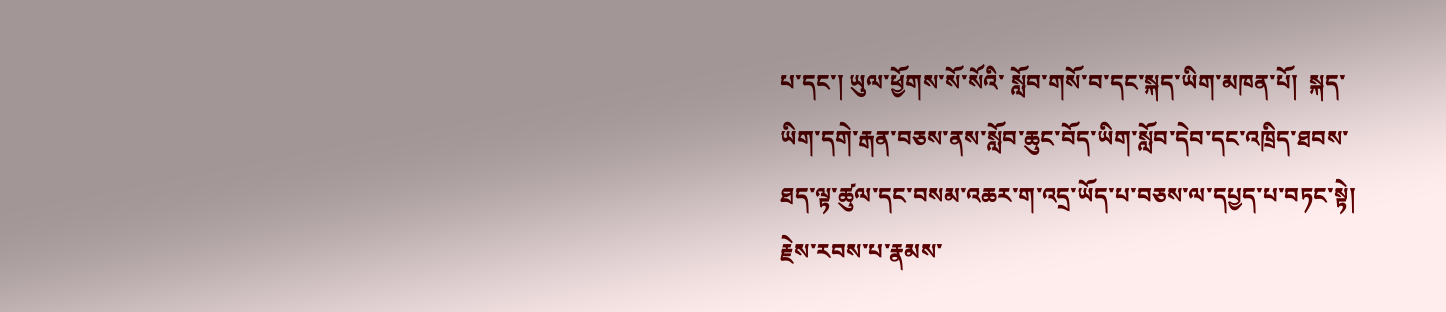པ་དང་། ཡུལ་ཕྱོགས་སོ་སོའི་ སློབ་གསོ་བ་དང་སྐད་ཡིག་མཁན་པོ།  སྐད་ཡིག་དགེ་རྒན་བཅས་ནས་སློབ་ཆུང་བོད་ཡིག་སློབ་དེབ་དང་འཁྲིད་ཐབས་ཐད་ལྟ་ཚུལ་དང་བསམ་འཆར་ག་འདྲ་ཡོད་པ་བཅས་ལ་དཔྱད་པ་བཏང་སྟེ། རྗེས་རབས་པ་རྣམས་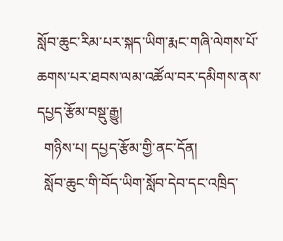སློབ་ཆུང་རིམ་པར་སྐད་ཡིག་རྨང་གཞི་ལེགས་པོ་ཆགས་པར་ཐབས་ལམ་འཚོལ་བར་དམིགས་ནས་དཔྱད་རྩོམ་བསྡུ་རྒྱུ།
  གཉིས་པ། དཔྱད་རྩོམ་གྱི་ནང་དོན།
  སློབ་ཆུང་གི་བོད་ཡིག་སློབ་དེབ་དང་འཁྲིད་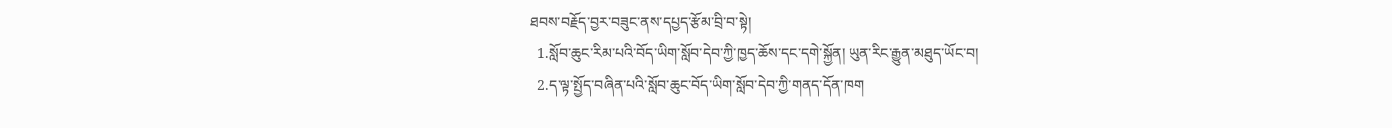ཐབས་བརྗོད་བྱར་བཟུང་ནས་དཔྱད་རྩོམ་བྲི་བ་སྟེ།
  1.སློབ་ཆུང་རིམ་པའི་བོད་ཡིག་སློབ་དེབ་ཀྱི་ཁྱད་ཆོས་དང་དགེ་སྐྱོན། ཡུན་རིང་རྒྱུན་མཐུད་ཡོང་བ།
  2.ད་ལྟ་སྤྱོད་བཞིན་པའི་སློབ་ཆུང་བོད་ཡིག་སློབ་དེབ་ཀྱི་གནད་དོན་ཁག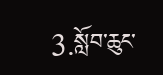3.སློབ་ཆུང་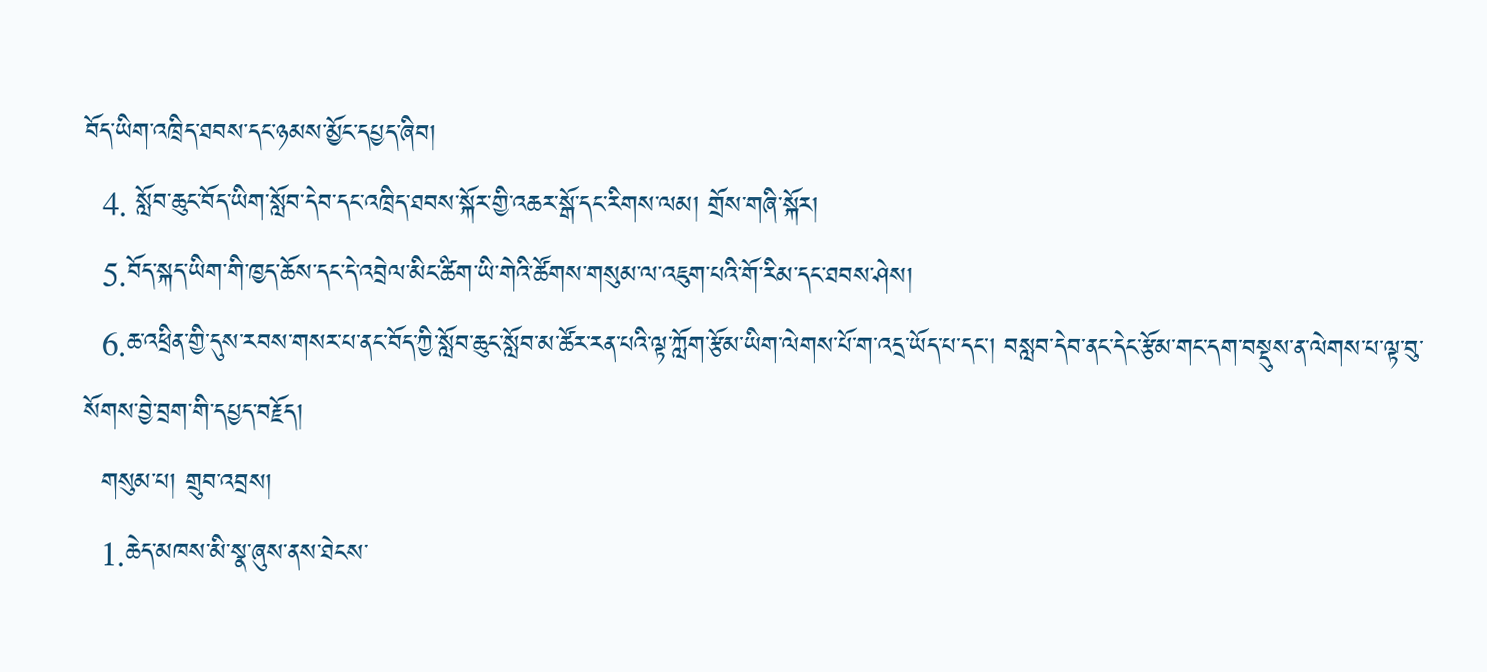བོད་ཡིག་འཁྲིད་ཐབས་དང་ཉམས་མྱོང་དཔྱད་ཞིབ།
  4. སློབ་ཆུང་བོད་ཡིག་སློབ་དེབ་དང་འཁྲིད་ཐབས་སྐོར་གྱི་འཆར་སྒོ་དང་རིགས་ལམ། གྲོས་གཞི་སྐོར།
  5.བོད་སྐད་ཡིག་གི་ཁྱད་ཆོས་དང་དེ་འབྲེལ་མིང་ཚིག་ཡི་གེའི་ཚོགས་གསུམ་ལ་འཇུག་པའི་གོ་རིམ་དང་ཐབས་ཤེས།
  6.ཆ་འཕྲིན་གྱི་དུས་རབས་གསར་པ་ནང་བོད་ཀྱི་སློབ་ཆུང་སློབ་མ་ཚོར་རན་པའི་ལྟ་ཀློག་རྩོམ་ཡིག་ལེགས་པོ་ག་འདྲ་ཡོད་པ་དང་། བསླབ་དེབ་ནང་དེང་རྩོམ་གང་དག་བསྡུས་ན་ལེགས་པ་ལྟ་བུ་སོགས་བྱེ་བྲག་གི་དཔྱད་བརྗོད།
  གསུམ་པ། གྲུབ་འབྲས།
  1.ཆེད་མཁས་མི་སྣ་ཞུས་ནས་ཐེངས་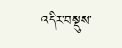འདིར་བསྡུས་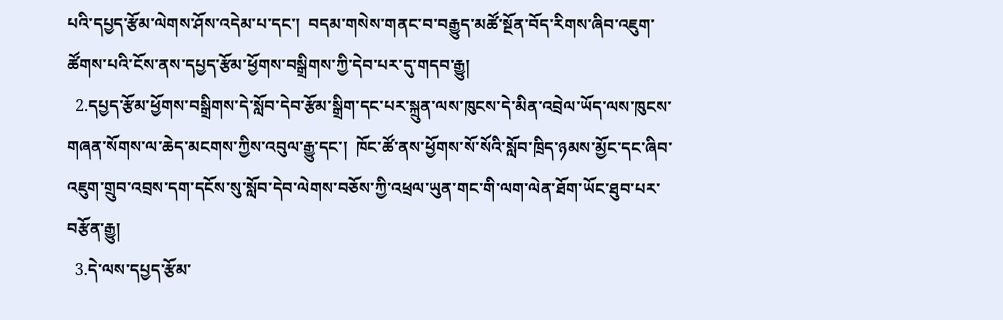པའི་དཔྱད་རྩོམ་ལེགས་ཤོས་འདེམ་པ་དང་།  བདམ་གསེས་གནང་བ་བརྒྱུད་མཚོ་སྔོན་བོད་རིགས་ཞིབ་འཇུག་ཚོགས་པའི་ངོས་ནས་དཔྱད་རྩོམ་ཕྱོགས་བསྒྲིགས་ཀྱི་དེབ་པར་དུ་གདབ་རྒྱུ།
  2.དཔྱད་རྩོམ་ཕྱོགས་བསྒྲིགས་དེ་སློབ་དེབ་རྩོམ་སྒྲིག་དང་པར་སྐྲུན་ལས་ཁུངས་དེ་མིན་འབྲེལ་ཡོད་ལས་ཁུངས་གཞན་སོགས་ལ་ཆེད་མངགས་ཀྱིས་འབུལ་རྒྱུ་དང་།  ཁོང་ཚོ་ནས་ཕྱོགས་སོ་སོའི་སློབ་ཁྲིད་ཉམས་མྱོང་དང་ཞིབ་འཇུག་གྲུབ་འབྲས་དག་དངོས་སུ་སློབ་དེབ་ལེགས་བཅོས་ཀྱི་འཕྲལ་ཡུན་གང་གི་ལག་ལེན་ཐོག་ཡོང་ཐུབ་པར་བརྩོན་རྒྱུ།
  3.དེ་ལས་དཔྱད་རྩོམ་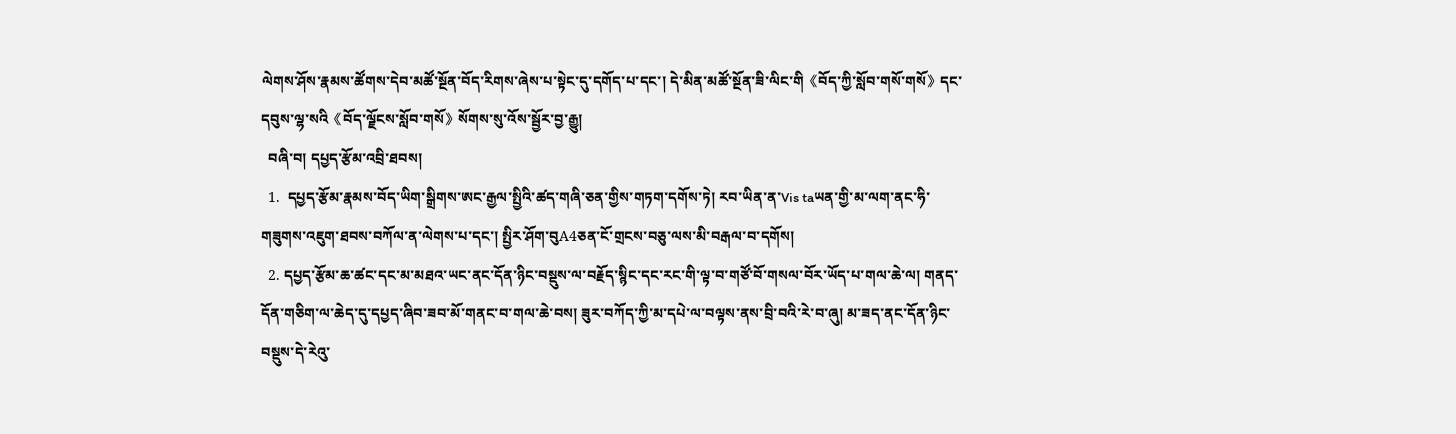ལེགས་ཤོས་རྣམས་ཚོགས་དེབ་མཚོ་སྔོན་བོད་རིགས་ཞེས་པ་སྟེང་དུ་དགོད་པ་དང་། དེ་མིན་མཚོ་སྔོན་ཟི་ལིང་གི《བོད་ཀྱི་སློབ་གསོ་གསོ》དང་དབུས་ལྷ་སའི《བོད་ལྗོངས་སློབ་གསོ》སོགས་སུ་འོས་སྦྱོར་བྱ་རྒྱུ།
  བཞི་བ། དཔྱད་རྩོམ་འབྲི་ཐབས།
  1.  དཔྱད་རྩོམ་རྣམས་བོད་ཡིག་སྒྲིགས་ཨང་རྒྱལ་སྤྱིའི་ཚད་གཞི་ཅན་གྱིས་གཏག་དགོས་ཏེ། རབ་ཡིན་ན་Vis taཡན་གྱི་མ་ལག་ནང་ཧི་གཟུགས་འཇུག་ཐབས་བཀོལ་ན་ལེགས་པ་དང་། སྤྱིར་ཤོག་བུA4ཅན་ངོ་གྲངས་བཅུ་ལས་མི་བརྒལ་བ་དགོས།
  2. དཔྱད་རྩོམ་ཆ་ཚང་དང་མ་མཐའ་ཡང་ནང་དོན་ཉིང་བསྡུས་ལ་བརྗོད་སྙིང་དང་རང་གི་ལྟ་བ་གཙོ་བོ་གསལ་བོར་ཡོད་པ་གལ་ཆེ་ལ། གནད་དོན་གཅིག་ལ་ཆེད་དུ་དཔྱད་ཞིབ་ཟབ་མོ་གནང་བ་གལ་ཆེ་བས། ཟུར་བཀོད་ཀྱི་མ་དཔེ་ལ་བལྟས་ནས་བྲི་བའི་རེ་བ་ཞུ། མ་ཟད་ནང་དོན་ཉིང་བསྡུས་དེ་རེའུ་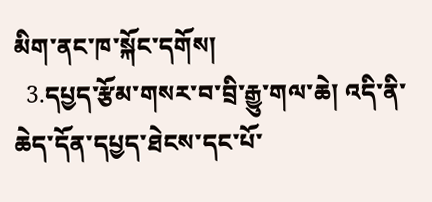མིག་ནང་ཁ་སྐོང་དགོས།
  3.དཔྱད་རྩོམ་གསར་བ་བྲི་རྒྱུ་གལ་ཆེ། འདི་ནི་ཆེད་དོན་དཔྱད་ཐེངས་དང་པོ་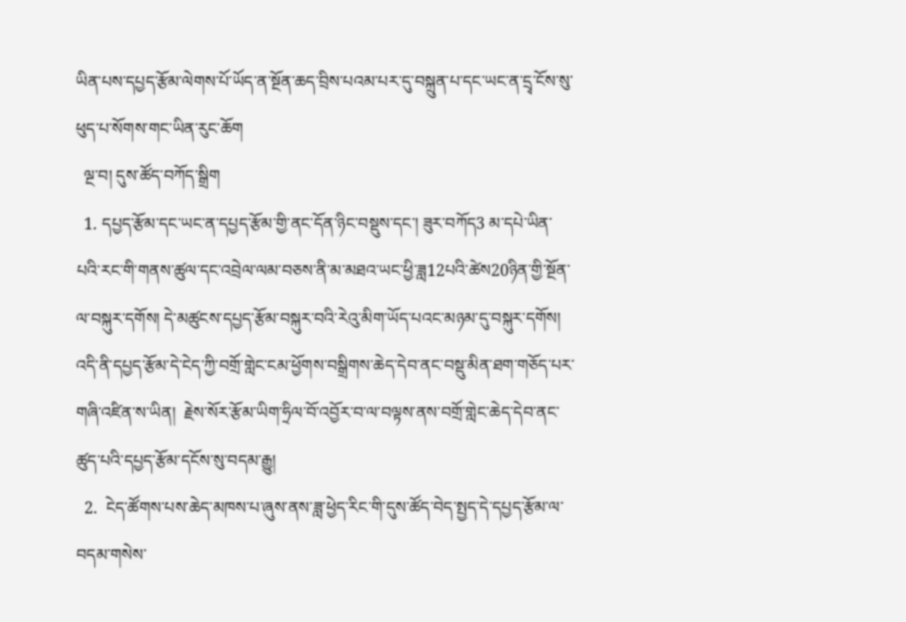ཡིན་པས་དཔྱད་རྩོམ་ལེགས་པོ་ཡོད་ན་སྔོན་ཆད་བྲིས་པའམ་པར་དུ་བསྐྲུན་པ་དང་ཡང་ན་དྲྭ་ངོས་སུ་ཕུད་པ་སོགས་གང་ཡིན་རུང་ཆོག
  ལྔ་བ། དུས་ཚོད་བཀོད་སྒྲིག
  1. དཔྱད་རྩོམ་དང་ཡང་ན་དཔྱད་རྩོམ་གྱི་ནང་དོན་ཉིང་བསྡུས་དང་། ཟུར་བཀོད3 མ་དཔེ་ཡིན་པའི་རང་གི་གནས་ཚུལ་དང་འབྲེལ་ལམ་བཅས་ནི་མ་མཐའ་ཡང་ཕྱི་ཟླ12པའི་ཚེས20ཉིན་གྱི་སྔོན་ལ་བསྐུར་དགོས། དེ་མཚུངས་དཔྱད་རྩོམ་བསྐུར་བའི་རེའུ་མིག་ཡོད་པའང་མཉམ་དུ་བསྐུར་དགོས། འདི་ནི་དཔྱད་རྩོམ་དེ་ངེད་ཀྱི་བགྲོ་གླེང་ངམ་ཕྱོགས་བསྒྲིགས་ཆེད་དེབ་ནང་བསྡུ་མིན་ཐག་གཅོད་པར་གཞི་འཛིན་ས་ཡིན།  རྗེས་སོར་རྩོམ་ཡིག་ཧྲིལ་བོ་འབྱོར་བ་ལ་བལྟས་ནས་བགྲོ་གླེང་ཆེད་དེབ་ནང་ཚུད་པའི་དཔྱད་རྩོམ་དངོས་སུ་བདམ་རྒྱུ།
  2.  ངེད་ཚོགས་པས་ཆེད་མཁས་པ་ཞུས་ནས་ཟླ་ཕྱེད་རིང་གི་དུས་ཚོད་བེད་སྤྱད་དེ་དཔྱད་རྩོམ་ལ་བདམ་གསེས་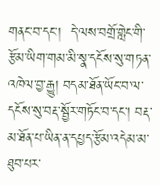གནང་བ་དང་།  དེ་ལས་བགྲོ་གླེང་གི་རྩོམ་ཡིག་གམ་མི་སྣ་དངོས་སུ་གཏན་འཁེལ་བྱ་རྒྱུ། བདམ་ཐོན་ཡོང་བ་ལ་དངོས་སུ་བརྡ་སྦྱོར་གཏོང་བ་དང་། བརྡ་མ་ཐོན་པ་ཡིན་ན་དཔྱད་རྩོམ་འདེམ་མ་ཐུབ་པར་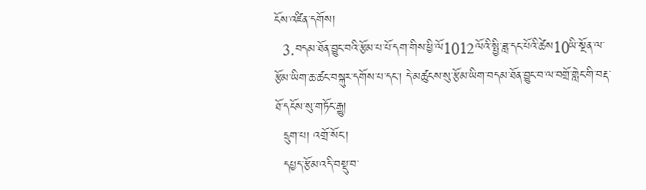ངོས་འཛིན་དགོས།
  3.བདམ་ཐོན་བྱུང་བའི་རྩོམ་པ་པོ་དག་གིས་ཕྱི་ལོ1012ལོའི་སྤྱི་ཟླ་དང་པོའི་ཚེས10ཡི་སྔོན་ལ་རྩོམ་ཡིག་ཆ་ཚང་བསྐུར་དགོས་པ་དང་། དེ་མཚུངས་སུ་རྩོམ་ཡིག་བདམ་ཐོན་བྱུང་བ་ལ་བགྲོ་གླེང་གི་བརྡ་ཐོ་དངོས་སུ་གཏོང་རྒྱུ།
  དྲུག་པ། འགྲོ་སོང་།
  དཔྱད་རྩོམ་འདི་བསྡུ་བ་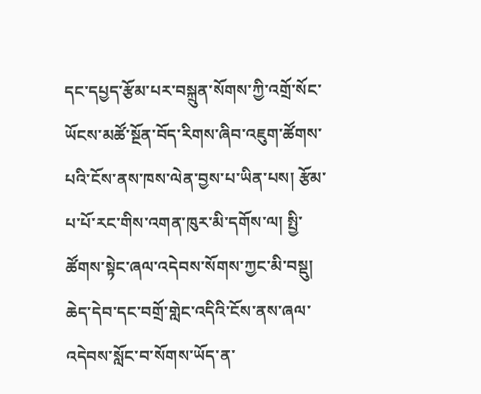དང་དཔྱད་རྩོམ་པར་བསྐྲུན་སོགས་ཀྱི་འགྲོ་སོང་ཡོངས་མཚོ་སྔོན་བོད་རིགས་ཞིབ་འཇུག་ཚོགས་པའི་ངོས་ནས་ཁས་ལེན་བྱས་པ་ཡིན་པས། རྩོམ་པ་པོ་རང་གིས་འགན་ཁུར་མི་དགོས་ལ། སྤྱི་ཚོགས་སྟེང་ཞལ་འདེབས་སོགས་ཀྱང་མི་བསྡུ། ཆེད་དེབ་དང་བགྲོ་གླེང་འདིའི་ངོས་ནས་ཞལ་འདེབས་སློང་བ་སོགས་ཡོད་ན་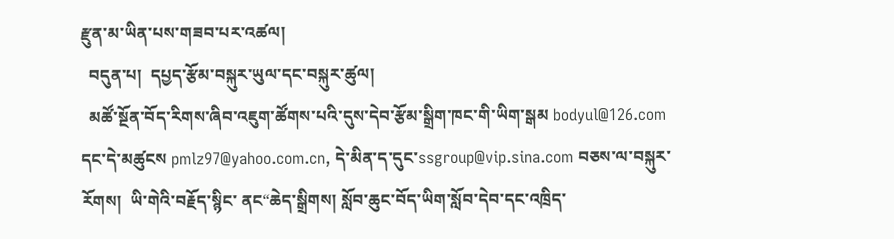རྫུན་མ་ཡིན་པས་གཟབ་པར་འཚལ།
  བདུན་པ།  དཔྱད་རྩོམ་བསྐུར་ཡུལ་དང་བསྐུར་ཚུལ།
  མཚོ་སྔོན་བོད་རིགས་ཞིབ་འཇུག་ཚོགས་པའི་དུས་དེབ་རྩོམ་སྒྲིག་ཁང་གི་ཡིག་སྒམ bodyul@126.com   དང་དེ་མཚུངས pmlz97@yahoo.com.cn, དེ་མིན་ད་དུང་ssgroup@vip.sina.com བཅས་ལ་བསྐུར་རོགས།  ཡི་གེའི་བརྗོད་སྙིང་ ནང“ཆེད་སྒྲིགས། སློབ་ཆུང་བོད་ཡིག་སློབ་དེབ་དང་འཁྲིད་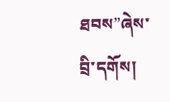ཐབས”ཞེས་བྲི་དགོས།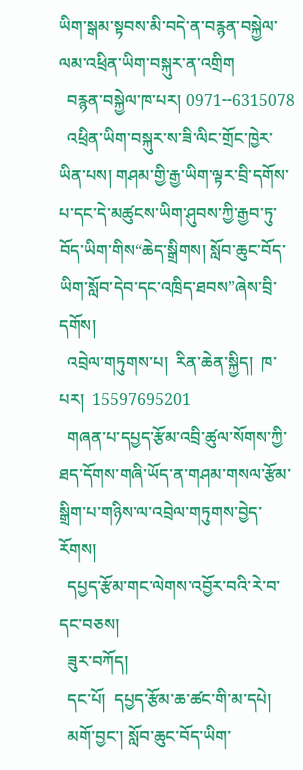ཡིག་སྒམ་སྟབས་མི་བདེ་ན་བརྙན་བསྐྱེལ་ལམ་འཕྲིན་ཡིག་བསྐུར་ན་འགྲིག
  བརྙན་བསྐྱེལ་ཁ་པར། 0971--6315078
  འཕྲིན་ཡིག་བསྐུར་ས་ཟི་ལིང་གྲོང་ཁྱེར་ཡིན་པས། གཤམ་གྱི་རྒྱ་ཡིག་ལྟར་བྲི་དགོས་པ་དང་དེ་མཚུངས་ཡིག་ཤུབས་ཀྱི་རྒྱབ་ཏུ་བོད་ཡིག་གིས“ཆེད་སྒྲིགས། སློབ་ཆུང་བོད་ཡིག་སློབ་དེབ་དང་འཁྲིད་ཐབས”ཞེས་བྲི་དགོས།
  འབྲེལ་གཏུགས་པ།  རིན་ཆེན་སྐྱིད།  ཁ་པར།  15597695201
  གཞན་པ་དཔྱད་རྩོམ་འབྲི་ཚུལ་སོགས་ཀྱི་ཐད་དོགས་གཞི་ཡོད་ན་གཤམ་གསལ་རྩོམ་སྒྲིག་པ་གཉིས་ལ་འབྲེལ་གཏུགས་བྱེད་རོགས།
  དཔྱད་རྩོམ་གང་ལེགས་འབྱོར་བའི་རེ་བ་དང་བཅས།
  ཟུར་བཀོད།
  དང་པོ།  དཔྱད་རྩོམ་ཆ་ཚང་གི་མ་དཔེ།
  མགོ་བྱང་། སློབ་ཆུང་བོད་ཡིག་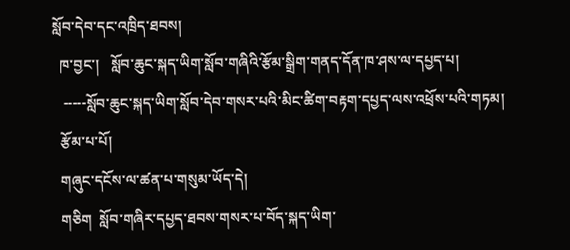སློབ་དེབ་དང་འཁྲིད་ཐབས།
  ཁ་བྱང་།   སློབ་ཆུང་སྐད་ཡིག་སློབ་གཞིའི་རྩོམ་སྒྲིག་གནད་དོན་ཁ་ཤས་ལ་དཔྱད་པ།
   -----སློབ་ཆུང་སྐད་ཡིག་སློབ་དེབ་གསར་པའི་མིང་ཚིག་བརྟག་དཔྱད་ལས་འཕྲོས་པའི་གཏམ།
  རྩོམ་པ་པོ།
  གཞུང་དངོས་ལ་ཚན་པ་གསུམ་ཡོད་དེ།
  གཅིག  སློབ་གཞིར་དཔྱད་ཐབས་གསར་པ་བོད་སྐད་ཡིག་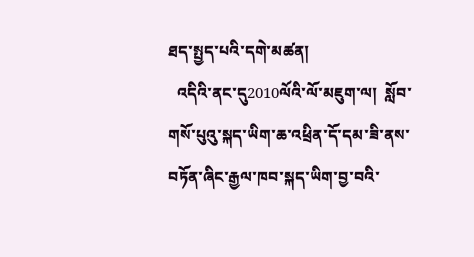ཐད་སྤྱད་པའི་དགེ་མཚན།
  འདིའི་ནང་དུ2010ལོའི་ལོ་མཇུག་ལ།  སློབ་གསོ་པུའུ་སྐད་ཡིག་ཆ་འཕྲིན་དོ་དམ་ཟི་ནས་བཏོན་ཞིང་རྒྱལ་ཁབ་སྐད་ཡིག་བྱ་བའི་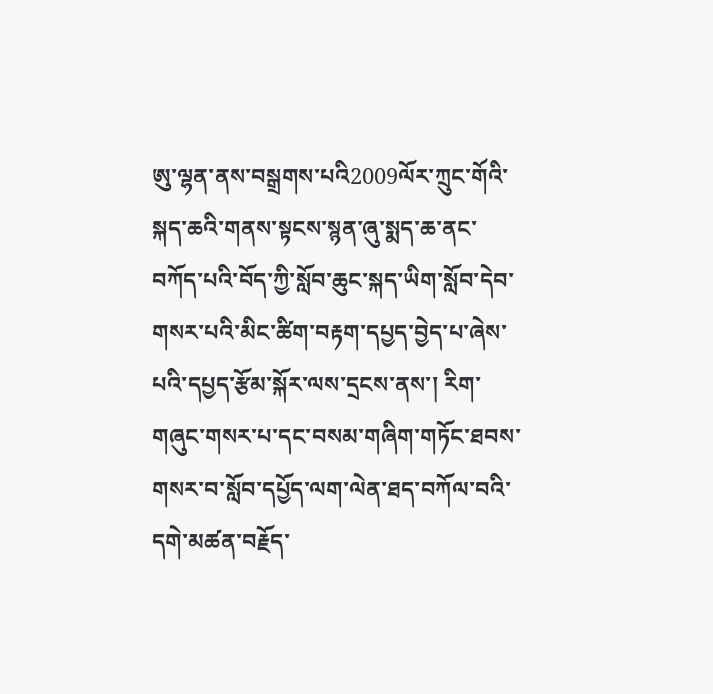ཨུ་ལྷན་ནས་བསྒྲགས་པའི2009ལོར་ཀྲུང་གོའི་སྐད་ཆའི་གནས་སྟངས་སྙན་ཞུ་སྨད་ཆ་ནང་བཀོད་པའི་བོད་ཀྱི་སློབ་ཆུང་སྐད་ཡིག་སློབ་དེབ་གསར་པའི་མིང་ཚིག་བརྟག་དཔྱད་བྱེད་པ་ཞེས་པའི་དཔྱད་རྩོམ་སྐོར་ལས་དྲངས་ནས་། རིག་གཞུང་གསར་པ་དང་བསམ་གཞིག་གཏོང་ཐབས་གསར་བ་སློབ་དཔྱོད་ལག་ལེན་ཐད་བཀོལ་བའི་དགེ་མཚན་བརྗོད་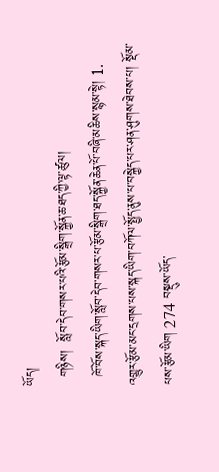ཡོད།
  གཉིས།  སློབ་དེབ་གསར་པའི་རྩོམ་སྒྲིག་སྐྱོན་ཆ་ཐད་ཀྱི་ལྟ་ཚུལ།
  ཁོ་བོས་སྐད་ཡིག་སློབ་དེབ་གསར་པ་རྩོམ་སྒྲིག་ཐད་སྐྱོན་ཆེན་པོ་བཞི་མཆིས་སྙམ་སྟེ། 1.  འགྱུར་རྩོམ་མང་དྲགས་པས་སྐད་ཡིག་བཀོལ་སྤྱོད་ནུས་པ་བསྐྱེད་པར་ཤན་ཤུགས་ཐེབས་པ། སྡོམ་པས་རྩོམ་ཡིག 274 བསྡུས་ཡོད་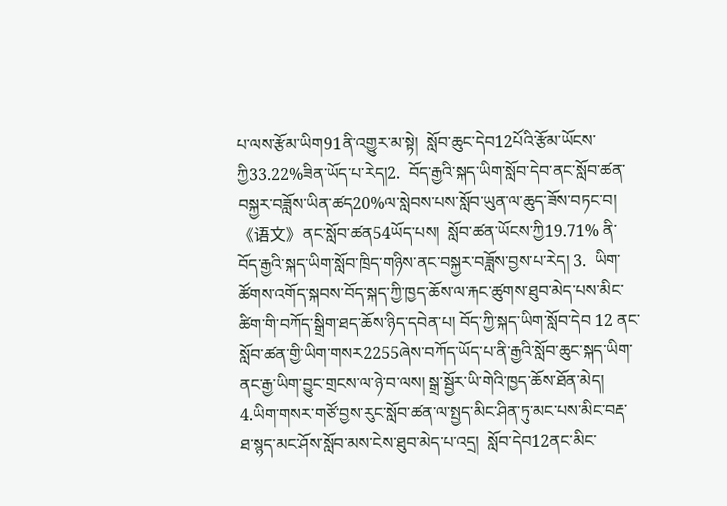པ་ལས་རྩོམ་ཡིག91ནི་འགྱུར་མ་སྟེ།  སློབ་ཆུང་དེབ12པོའི་རྩོམ་ཡོངས་ཀྱི33.22%ཟིན་ཡོད་པ་རེད།2.  བོད་རྒྱའི་སྐད་ཡིག་སློབ་དེབ་ནང་སློབ་ཚན་བསྐྱར་བཟློས་ཡིན་ཚད20%ལ་སླེབས་པས་སློབ་ཡུན་ལ་ཆུད་ཟོས་བཏང་བ།《语文》ནང་སློབ་ཚན54ཡོད་པས།  སློབ་ཚན་ཡོངས་ཀྱི19.71% ནི་བོད་རྒྱའི་སྐད་ཡིག་སློབ་ཁྲིད་གཉིས་ནང་བསྐྱར་བཟློས་བྱས་པ་རེད། 3.  ཡིག་ཚོགས་འགོད་སྐབས་བོད་སྐད་ཀྱི་ཁྱད་ཆོས་ལ་རྐང་ཚུགས་ཐུབ་མེད་པས་མིང་ཚིག་གི་བཀོད་སྒྲིག་ཐད་ཆོས་ཉིད་དབེན་པ། བོད་ཀྱི་སྐད་ཡིག་སློབ་དེབ 12 ནང་སློབ་ཚན་གྱི་ཡིག་གསར2255ཞེས་བཀོད་ཡོད་པ་ནི་རྒྱའི་སློབ་ཆུང་སྐད་ཡིག་ནང་རྒྱ་ཡིག་བྱུང་གྲངས་ལ་ཉེ་བ་ལས། སྒྲ་སྦྱོར་ཡི་གེའི་ཁྱད་ཆོས་ཐོན་མེད། 4.ཡིག་གསར་གཙོ་བྱས་རུང་སློབ་ཚན་ལ་སྤྱད་མིང་ཤིན་ཏུ་མང་པས་མིང་བརྡ་ཐ་སྙད་མང་ཤོས་སློབ་མས་ངེས་ཐུབ་མེད་པ་འདྲ།  སློབ་དེབ12ནང་མིང་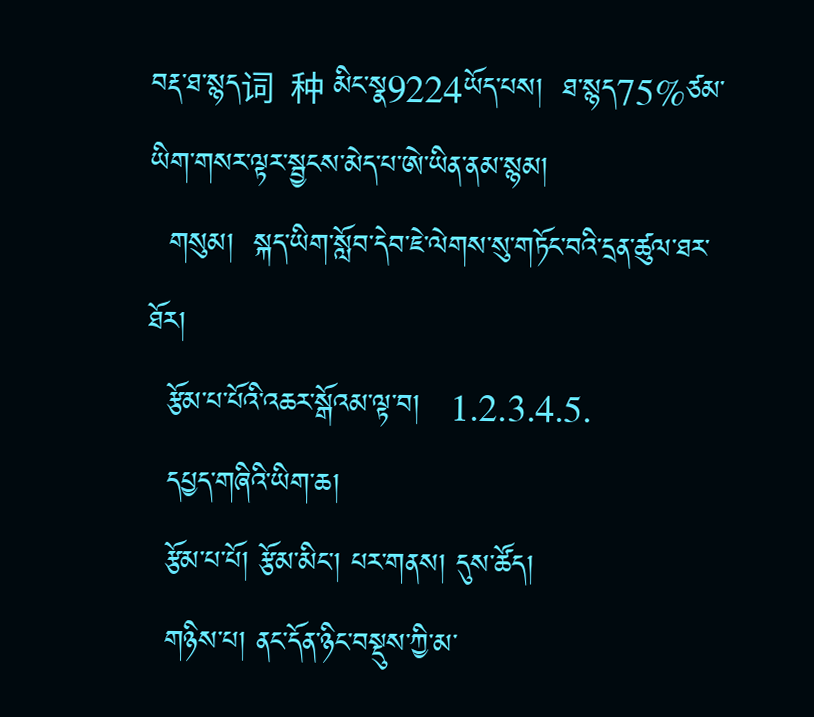བརྡ་ཐ་སྙད词  种 མིང་སྣ9224ཡོད་པས།  ཐ་སྙད75%ཙམ་ཡིག་གསར་ལྟར་སྦྱངས་མེད་པ་ཨེ་ཡིན་ནམ་སྙམ།
  གསུམ།  སྐད་ཡིག་སློབ་དེབ་ཇེ་ལེགས་སུ་གཏོང་བའི་དྲན་ཚུལ་ཐར་ཐོར།
  རྩོམ་པ་པོའི་འཆར་སྒོའམ་ལྟ་བ།   1.2.3.4.5.
  དཔྱད་གཞིའི་ཡིག་ཆ།
  རྩོམ་པ་པོ། རྩོམ་མིང་། པར་གནས། དུས་ཚོད།
  གཉིས་པ། ནང་དོན་ཉིང་བསྡུས་ཀྱི་མ་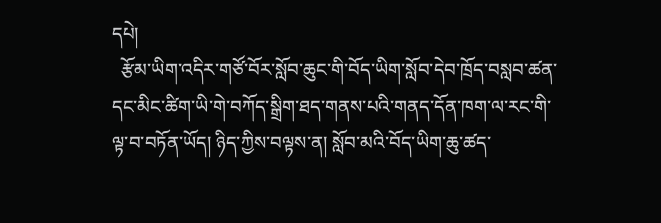དཔེ།
  རྩོམ་ཡིག་འདིར་གཙོ་བོར་སློབ་ཆུང་གི་བོད་ཡིག་སློབ་དེབ་ཁྲོད་བསླབ་ཚན་དང་མིང་ཚིག་ཡི་གེ་བཀོད་སྒྲིག་ཐད་གནས་པའི་གནད་དོན་ཁག་ལ་རང་གི་ལྟ་བ་བཏོན་ཡོད། ཉིད་ཀྱིས་བལྟས་ན། སློབ་མའི་བོད་ཡིག་ཆུ་ཚད་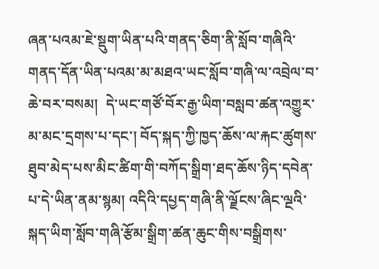ཞན་པའམ་ཇེ་སྡུག་ཡིན་པའི་གནད་ཅིག་ནི་སློབ་གཞིའི་གནད་དོན་ཡིན་པའམ་མ་མཐའ་ཡང་སློབ་གཞི་ལ་འབྲེལ་བ་ཆེ་བར་བསམ།  དེ་ཡང་གཙོ་བོར་རྒྱ་ཡིག་བསླབ་ཚན་འགྱུར་མ་མང་དྲགས་པ་དང་། བོད་སྐད་ཀྱི་ཁྱད་ཆོས་ལ་རྐང་ཚུགས་ཐུབ་མེད་པས་མིང་ཚིག་གི་བཀོད་སྒྲིག་ཐད་ཆོས་ཉིད་དབེན་པ་དེ་ཡིན་ནམ་སྙམ། འདིའི་དཔྱད་གཞི་ནི་ལྗོངས་ཞིང་ལྔའི་སྐད་ཡིག་སློབ་གཞི་རྩོམ་སྒྲིག་ཚན་ཆུང་གིས་བསྒྲིགས་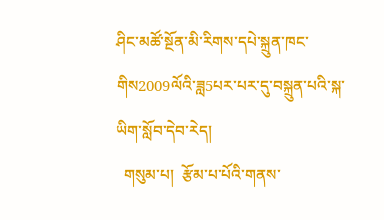ཤིང་མཚོ་སྔོན་མི་རིགས་དཔེ་སྐྲུན་ཁང་གིས2009ལོའི་ཟླ5པར་པར་དུ་བསྐྲུན་པའི་སྐ་ཡིག་སློབ་དེབ་རེད།
  གསུམ་པ།  རྩོམ་པ་པོའི་གནས་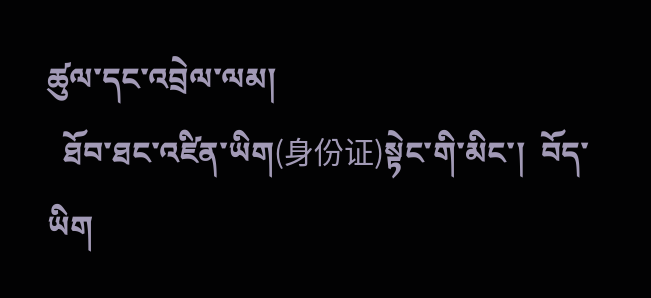ཚུལ་དང་འབྲེལ་ལམ།
  ཐོབ་ཐང་འཛིན་ཡིག(身份证)སྟེང་གི་མིང་།  བོད་ཡིག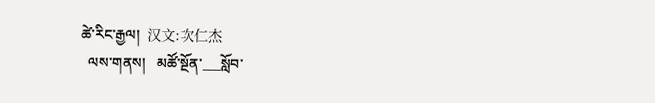ཚེ་རིང་རྒྱལ།  汉文:次仁杰
  ལས་གནས།   མཚོ་སྔོན་___སློབ་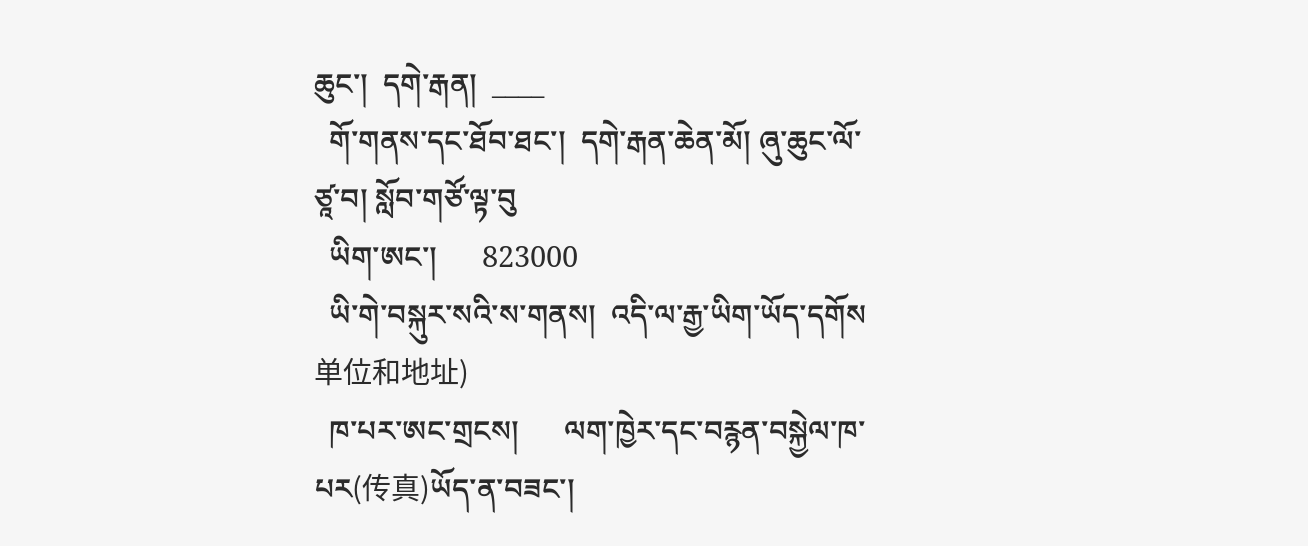ཆུང་།  དགེ་རྒན།  ____
  གོ་གནས་དང་ཐོབ་ཐང་།  དགེ་རྒན་ཆེན་མོ། ཞུ་ཆུང་ལོ་ཙཱ་བ། སློབ་གཙོ་ལྟ་བུ
  ཡིག་ཨང་།      823000
  ཡི་གེ་བསྐུར་སའི་ས་གནས།  འདི་ལ་རྒྱ་ཡིག་ཡོད་དགོས  单位和地址)
  ཁ་པར་ཨང་གྲངས།      ལག་ཁྱེར་དང་བརྙན་བསྐྱེལ་ཁ་པར(传真)ཡོད་ན་བཟང་།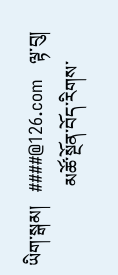ཡིག་སྒམ།   ####@126.com   ལྟ་བུ།
                 མཚོ་སྔོན་བོད་རིགས་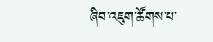ཞིབ་འཇུག་ཚོགས་པ་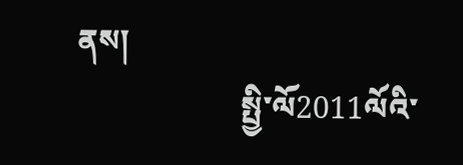ནས།
                     སྤྱི་ལོ2011ལོའི་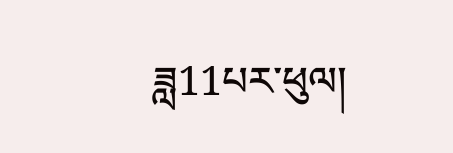ཟླ11པར་ཕུལ།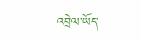འབྲེལ་ཡོད་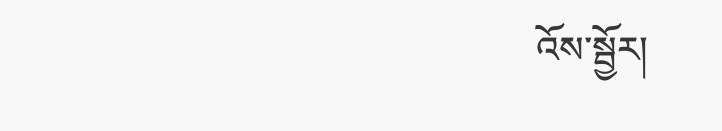འོས་སྦྱོར།